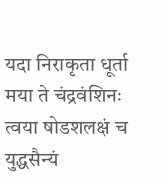यदा निराकृता धूर्ता मया ते चंद्रवंशिनः
त्वया षोडशलक्षं च युद्धसैन्यं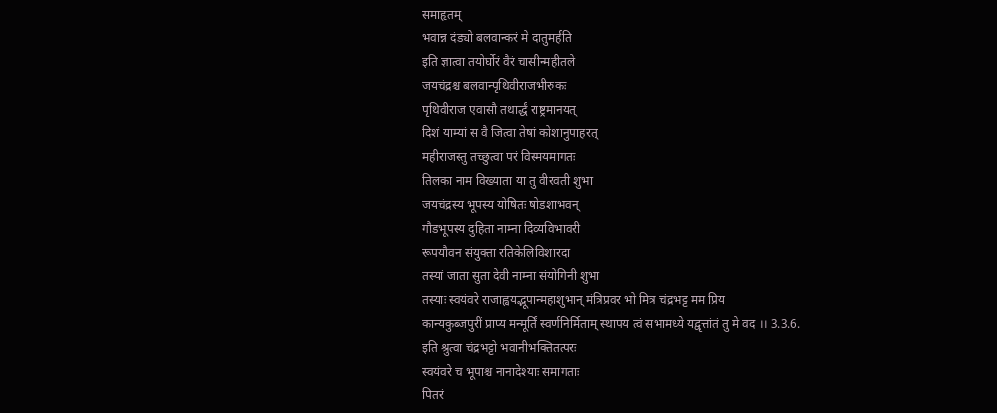समाहृतम्
भवान्न दंड्यो बलवान्करं मे दातुमर्हति
इति ज्ञात्वा तयोर्घोरं वैरं चासीन्महीतले
जयचंद्रश्च बलवान्पृथिवीराजभीरुकः
पृथिवीराज एवासौ तथार्द्धं राष्ट्रमानयत्
दिशं याम्यां स वै जित्वा तेषां कोशानुपाहरत्
महीराजस्तु तच्छुत्वा परं विस्मयमागतः
तिलका नाम विख्याता या तु वीरवती शुभा
जयचंद्रस्य भूपस्य योषितः षोडशाभवन्
गौडभूपस्य दुहिता नाम्ना दिव्यविभावरी
रूपयौवन संयुक्ता रतिकेलिविशारदा
तस्यां जाता सुता देवी नाम्ना संयोगिनी शुभा
तस्याः स्वयंवरे राजाह्वयद्भूपान्महाशुभान् मंत्रिप्रवर भो मित्र चंद्रभट्ट मम प्रिय
कान्यकुब्जपुरीं प्राप्य मन्मूर्तिं स्वर्णनिर्मिताम् स्थापय त्वं सभामध्ये यद्वृत्तांतं तु मे वद ।। 3.3.6.
इति श्रुत्वा चंद्रभट्टो भवानीभक्तितत्परः
स्वयंवरे च भूपाश्च नानादेश्याः समागताः
पितरं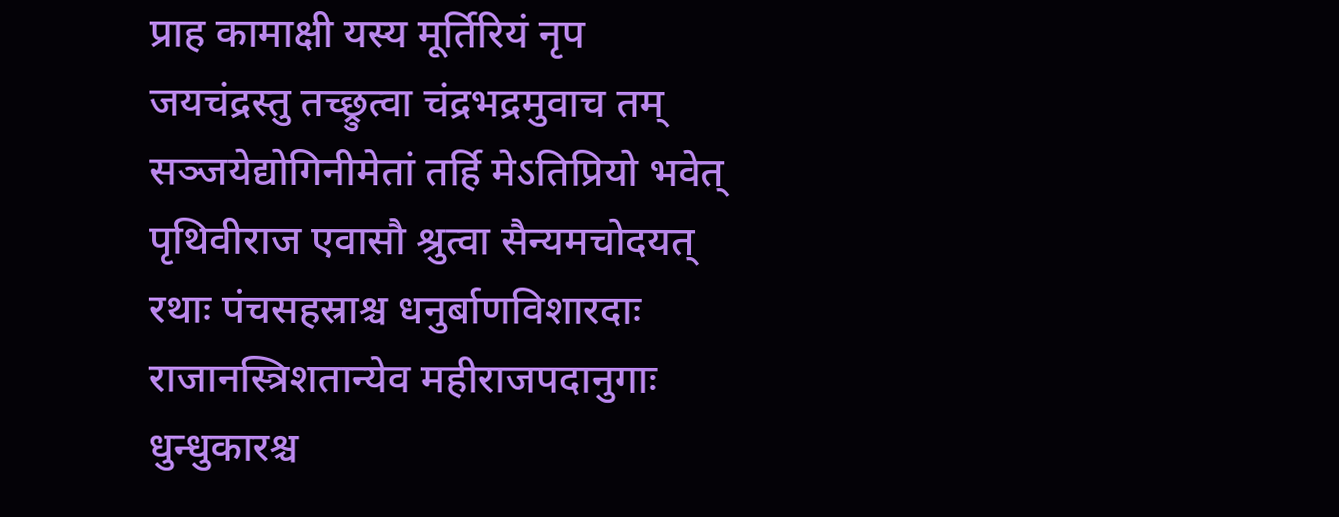प्राह कामाक्षी यस्य मूर्तिरियं नृप
जयचंद्रस्तु तच्छ्रुत्वा चंद्रभद्रमुवाच तम्
सञ्जयेद्योगिनीमेतां तर्हि मेऽतिप्रियो भवेत्
पृथिवीराज एवासौ श्रुत्वा सैन्यमचोदयत्
रथाः पंचसहस्राश्च धनुर्बाणविशारदाः
राजानस्त्रिशतान्येव महीराजपदानुगाः
धुन्धुकारश्च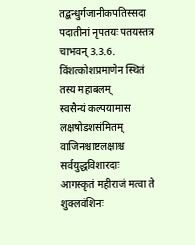तद्बन्धुर्गजानीकपतिस्सदा
पदातीनां नृपतयः पतयस्तत्र चाभवन् 3.3.6.
विंशत्कोशप्रमाणेन स्थितं तस्य महाबलम्
स्वसैन्यं कल्पयामास लक्षषोडशसंमितम्
वाजिनश्चाष्टलक्षाश्च सर्वयुद्धविशारदाः
आगस्कृतं महीराजं मत्वा ते शुक्लवंशिनः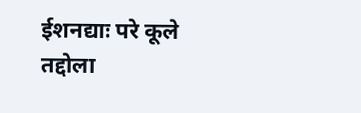ईशनद्याः परे कूले तद्दोला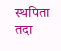स्थपिता तदा